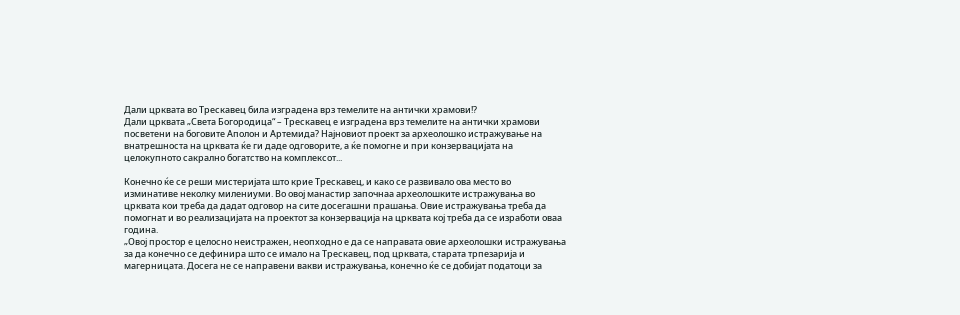Дали црквата во Трескавец била изградена врз темелите на антички храмови!?
Дали црквата „Света Богородица“ – Трескавец е изградена врз темелите на антички храмови посветени на боговите Аполон и Артемида? Најновиот проект за археолошко истражување на внатрешноста на црквата ќе ги даде одговорите, а ќе помогне и при конзервацијата на целокупното сакрално богатство на комплексот...

Конечно ќе се реши мистеријата што крие Трескавец, и како се развивало ова место во изминативе неколку милениуми. Во овој манастир започнаа археолошките истражувања во црквата кои треба да дадат одговор на сите досегашни прашања. Овие истражувања треба да помогнат и во реализацијата на проектот за конзервација на црквата кој треба да се изработи оваа година.
„Овој простор е целосно неистражен, неопходно е да се направата овие археолошки истражувања за да конечно се дефинира што се имало на Трескавец, под црквата, старата трпезарија и магерницата. Досега не се направени вакви истражувања, конечно ќе се добијат податоци за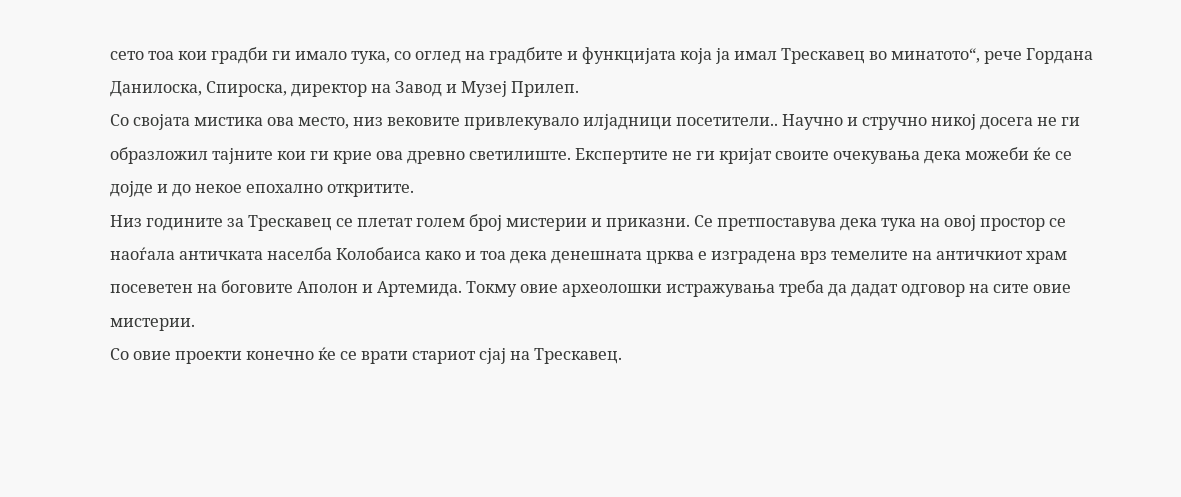сето тоа кои градби ги имало тука, со оглед на градбите и функцијата која ја имал Трескавец во минатото“, рече Гордана Данилоска, Спироска, директор на Завод и Музеј Прилеп.
Со својата мистика ова место, низ вековите привлекувало илјадници посетители.. Научно и стручно никој досега не ги образложил тајните кои ги крие ова древно светилиште. Експертите не ги кријат своите очекувања дека можеби ќе се дојде и до некое епохално откритите.
Низ годините за Трескавец се плетат голем број мистерии и приказни. Се претпоставува дека тука на овој простор се наоѓала античката населба Колобаиса како и тоа дека денешната црква е изградена врз темелите на античкиот храм посеветен на боговите Аполон и Артемида. Токму овие археолошки истражувања треба да дадат одговор на сите овие мистерии.
Со овие проекти конечно ќе се врати стариот сјај на Трескавец.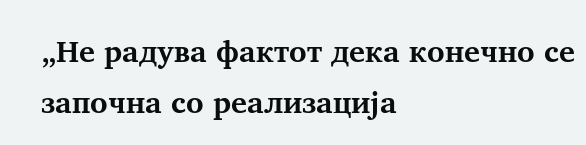„Не радува фактот дека конечно се започна со реализација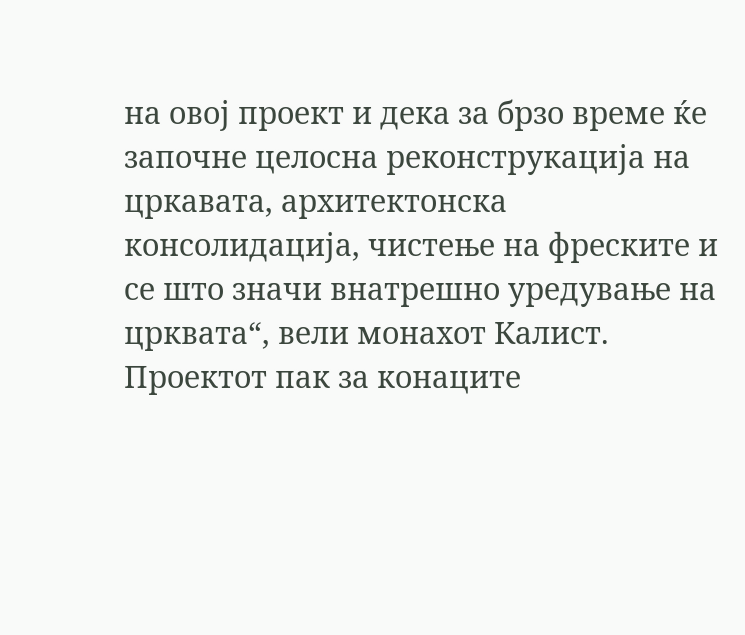на овој проект и дека за брзо време ќе започне целосна реконструкација на цркавата, архитектонска консолидација, чистење на фреските и се што значи внатрешно уредување на црквата“, вели монахот Калист.
Проектот пак за конаците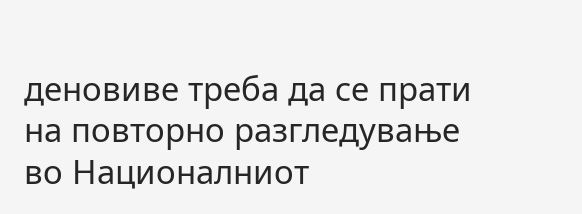деновиве треба да се прати на повторно разгледување во Националниот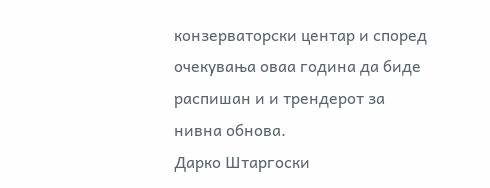конзерваторски центар и според очекувања оваа година да биде распишан и и трендерот за нивна обнова.
Дарко Штаргоски